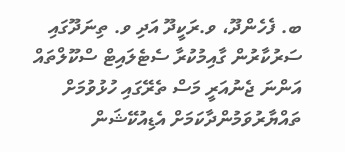ބ. ފެހެންދޫ، ވ.ރަކީދޫ އަދި ވ. ތިނަދޫގައި ސަރުކާރުން ގާއިމުކުރާ ސެޓެލައިޓް ސްކޫލްތައް އަންނަ ޖެނުއަރީ މަސް ތެރޭގައި ހުޅުވުމަށް ތައްޔާރުވަމުންދާކަމަށް އެޑިއުކޭޝަން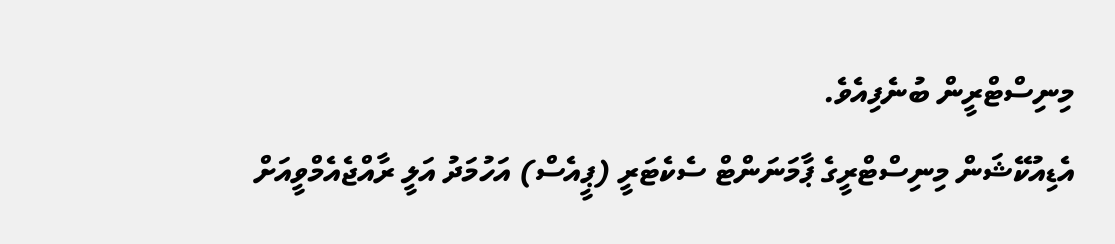މިނިސްޓްރީން ބުނެފިއެވެ.
އެޑިއުކޭޝަން މިނިސްޓްރީގެ ޕާމަނަންޓް ސެކެޓަރީ (ޕީއެސް) އަހުމަދު އަލީ ރާއްޖެއެމްވީއަށް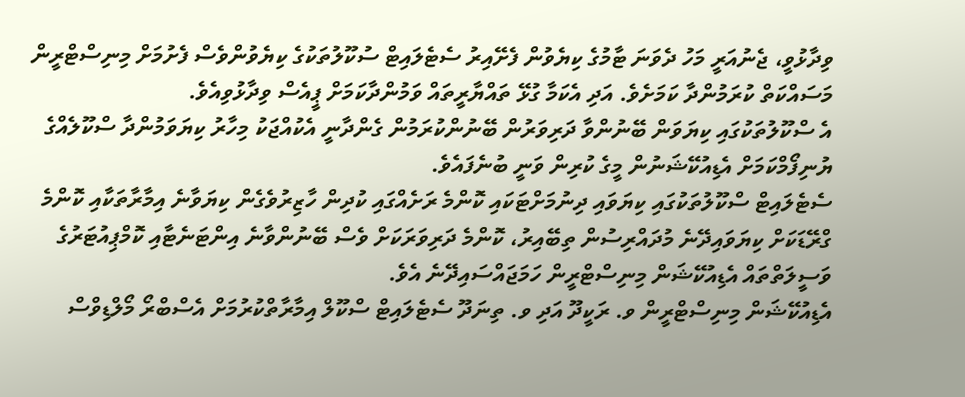ވިދާޅުވީ، ޖެނުއަރީ މަހު ދެވަނަ ޓާމުގެ ކިޔެވުން ފެށޭއިރު ސެޓެލައިޓް ސުކޫލުތަކުގެ ކިޔެވުންވެސް ފެށުމަށް މިނިސްޓްރީން މަސައްކަތް ކުރަމުންދާ ކަމަށެވެ. އަދި އެކަމާ ގުޅޭ ތައްޔާރީތައް ވަމުންދާކަމަށް ޕީއެސް ވިދާޅުވިއެވެ.
އެ ސްކޫލުތަކުގައި ކިޔަވަން ބޭނުންވާ ދަރިވަރުން ބޭނުންކުރަމުން ގެންދާނީ އެކުއްޖަކު މިހާރު ކިޔަވަމުންދާ ސްކޫލެއްގެ ޔުނިފޯމްކަމަށް އެޑިއުކޭޝަނުން މީގެ ކުރިން ވަނީ ބުނެފައެވެ.
ސެޓެލައިޓް ސްކޫލުތަކުގައި ކިޔަވައި ދިނުމަށްޓަކައި ކޮންމެ ރަށެއްގައި ކުދިން ހާޒިރުވެގެން ކިޔަވާނެ އިމާރާތަކާއި ކޮންމެ ގްރޭޑަކަށް ކިޔަވައިދޭނެ މުދައްރިސުން ތިބޭއިރު، ކޮންމެ ދަރިވަރަކަށް ވެސް ބޭނުންވާނެ އިންޓަނެޓާއި ކޮމްޕިއުޓަރުގެ ވަސީލަތްތައް އެޑިއުކޭޝަން މިނިސްޓްރީން ހަމަޖައްސައިދޭނެ އެވެ.
އެޑިއުކޭޝަން މިނިސްޓްރީން ވ. ރަކީދޫ އަދި ވ. ތިނަދޫ ސެޓެލައިޓް ސްކޫލް އިމާރާތްކުރުމަށް އެސްބްރޯ މޯލްޑިވްސް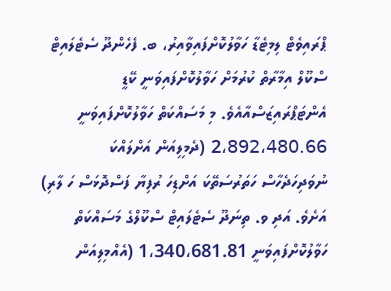ޕްރައިވެޓް ލިމިޓެޑާ ހަވާލުކޮށްފައިވާއިރު، ބ. ފެހެންދޫ ސެޓެލައިޓް ސްކޫލް އިމާރާތް ކުރުމަށް ހަވާލުކޮށްފައިވަނީ ކޭޑީ އެންޓަޕްރައިޒަސްއާއެވެ. މި މަސައްކަތް ހަވާލުކޮށްފައިވަނީ 2،892،480.66 (ދެމިލިއަން އަށްލައްކަ ނުވަދިހަދެހާސް ހަތަރުސަތޭކަ އަށްޑިހަ ރުފިޔާ ފަސްދޮޅަސް ހަ ލާރި) އަށެވެ. އަދި ވ. ތިނަދޫ ސެޓެލައިޓް ސްކޫލްގެ މަސައްކަތް ހަވާލުކޮށްފައިވަނީ 1،340،681.81 (އެއްމިލިއަން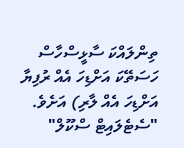ތިންލައްކަ ސާޅީސްހާސް ހަސަތޭކަ އަށްޑިހަ އެއް ރުފިޔާ އަށްޑިހަ އެއް ލާރި) އަށެވެ.
"ސެޓެލައިޓް ސްކޫލް"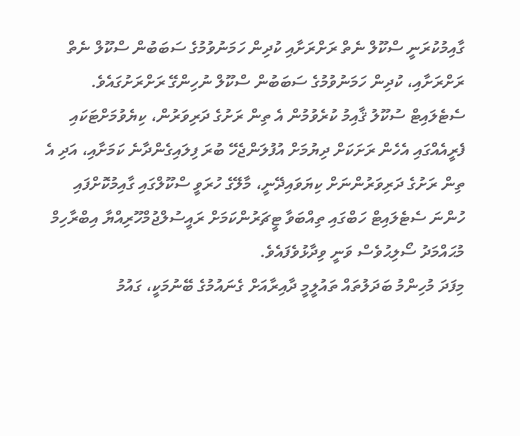ގާއިމުކުރަނީ ސްކޫލް ނެތް ރަށްރަށާއި ކުދިން ހަމަނުވުމުގެ ސަބަބުން ސްކޫލް ނެތް ރަށްރަށާއި، ކުދިން ހަމަނުވުމުގެ ސަބަބުން ސްކޫލް ނުހިންގޭ ރަށްރަށުގައެވެ.
ސެޓެލައިޓް ސުކޫލު ޤާއިމު ކުރެވުމުން އެ ތިން ރަށުގެ ދަރިވަރުން، ކިޔެވުމަށްޓަކައި ފެރީއެއްގައި އެހެން ރަށަކަށް ދިޔުމަށް އުފުލަންޖެހޭ ބުރަ ފިލައިގެންދާނެ ކަމަށާއި، އަދި އެ ތިން ރަށުގެ ދަރިވަރުންނަށް ކިޔަވައިދޭނީ، މާލޭގެ ހުރަވީ ސްކޫލްގައި ގާއިމުކޮށްފައި ހުންނަ ސެޓެލައިޓް ހަބްގައި ތިއްބަވާ ޓީޗަރުންކަމަށް ރައީސުލްޖުމްހޫރިއްޔާ އިބްރާހިމް މުޙައްމަދު ސޯލިޙުވެސް ވަނީ ވިދާޅުވެފައެވެ.
މިފަދަ މުހިންމު ބަދަލުތައް ތައުލީމީ ދާއިރާއަށް ގެނައުމުގެ ބޭނުމަކީ، ގައުމު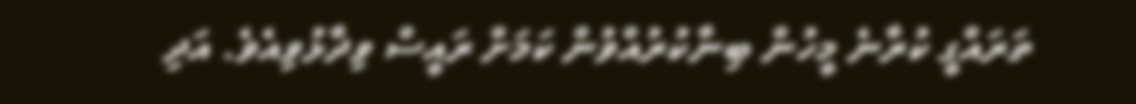ތަރައްގީ ކުރާނެ މީހުން ބިނާކުރުއްވުން ކަމަށް ރައީސް ވިދާޅުވިއެވެ. އަދި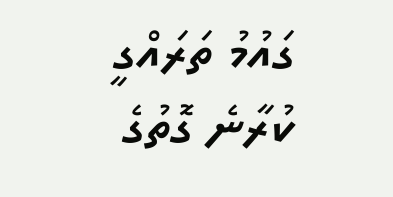ގައުމު ތަރައްގީ ކުރާނެ ގޮތުގެ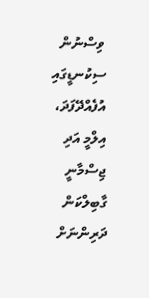ވިސްނުން ސިކުނޑީގައި އުފެއްދޭފަދަ، އިލްމީ އަދި ޖިސްމާނީ ގާބިލްކަން ދަރިންނަށް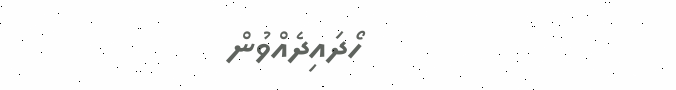ހޯދައިދެއްވުން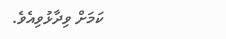ކަމަށް ވިދާޅުވިއެވެ.